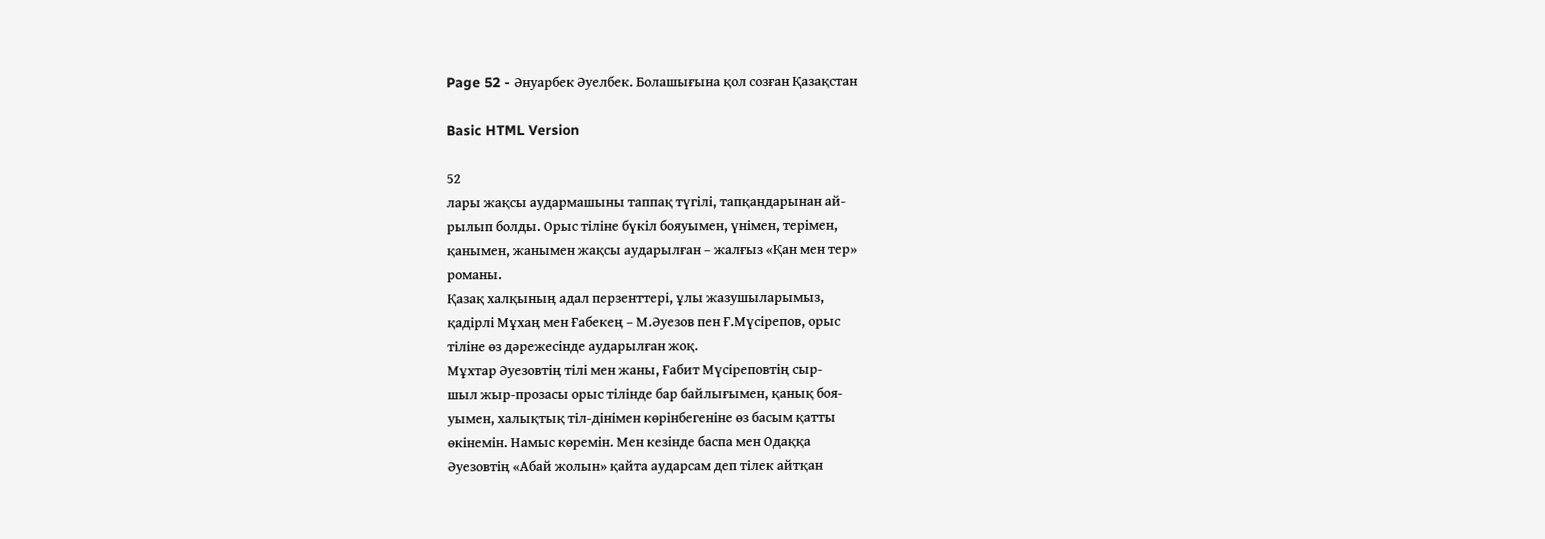Page 52 - Әнуарбек Әуелбек. Болашығына қол созған Қазақстан

Basic HTML Version

52
лары жақсы аудармашыны таппақ түгілі, тапқандарынан ай-
рылып болды. Орыс тіліне бүкіл бояуымен, үнімен, терімен,
қанымен, жанымен жақсы аударылған – жалғыз «Қан мен тер»
романы.
Қазақ халқының адал перзенттері, ұлы жазушыларымыз,
қадірлі Мұхаң мен Ғабекең – М.Əуезов пен Ғ.Мүсірепов, орыс
тіліне өз дəрежесінде аударылған жоқ.
Мұхтар Əуезовтің тілі мен жаны, Ғабит Мүсіреповтің сыр-
шыл жыр-прозасы орыс тілінде бар байлығымен, қанық боя-
уымен, халықтық тіл-дінімен көрінбегеніне өз басым қатты
өкінемін. Намыс көремін. Мен кезінде баспа мен Одаққа
Əуезовтің «Абай жолын» қайта аударсам деп тілек айтқан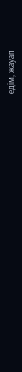едім, жауап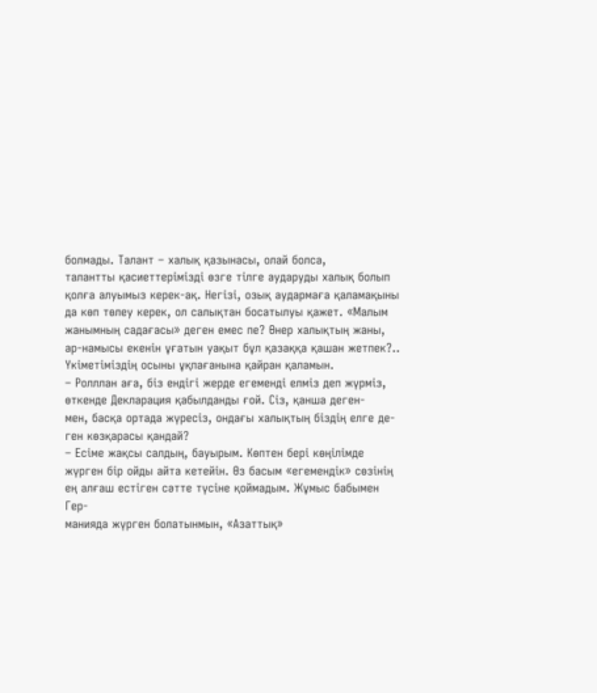болмады. Талант – халық қазынасы, олай болса,
талантты қасиеттерімізді өзге тілге аударуды халық болып
қолға алуымыз керек-ақ. Негізі, озық аудармаға қаламақыны
да көп төлеу керек, ол салықтан босатылуы қажет. «Малым
жанымның садағасы» деген емес пе? Өнер халықтың жаны,
ар-намысы екенін ұғатын уақыт бұл қазаққа қашан жетпек?..
Үкіметіміздің осыны ұқпағанына қайран қаламын.
– Ролллан аға, біз ендігі жерде егеменді елміз деп жүрміз,
өткенде Декларация қабылданды ғой. Сіз, қанша деген-
мен, басқа ортада жүресіз, ондағы халықтың біздің елге де-
ген көзқарасы қандай?
– Есіме жақсы салдың, бауырым. Көптен бері көңілімде
жүрген бір ойды айта кетейін. Өз басым «егемендік» сөзінің
ең алғаш естіген сəтте түсіне қоймадым. Жұмыс бабымен Гер-
манияда жүрген болатынмын, «Азаттық»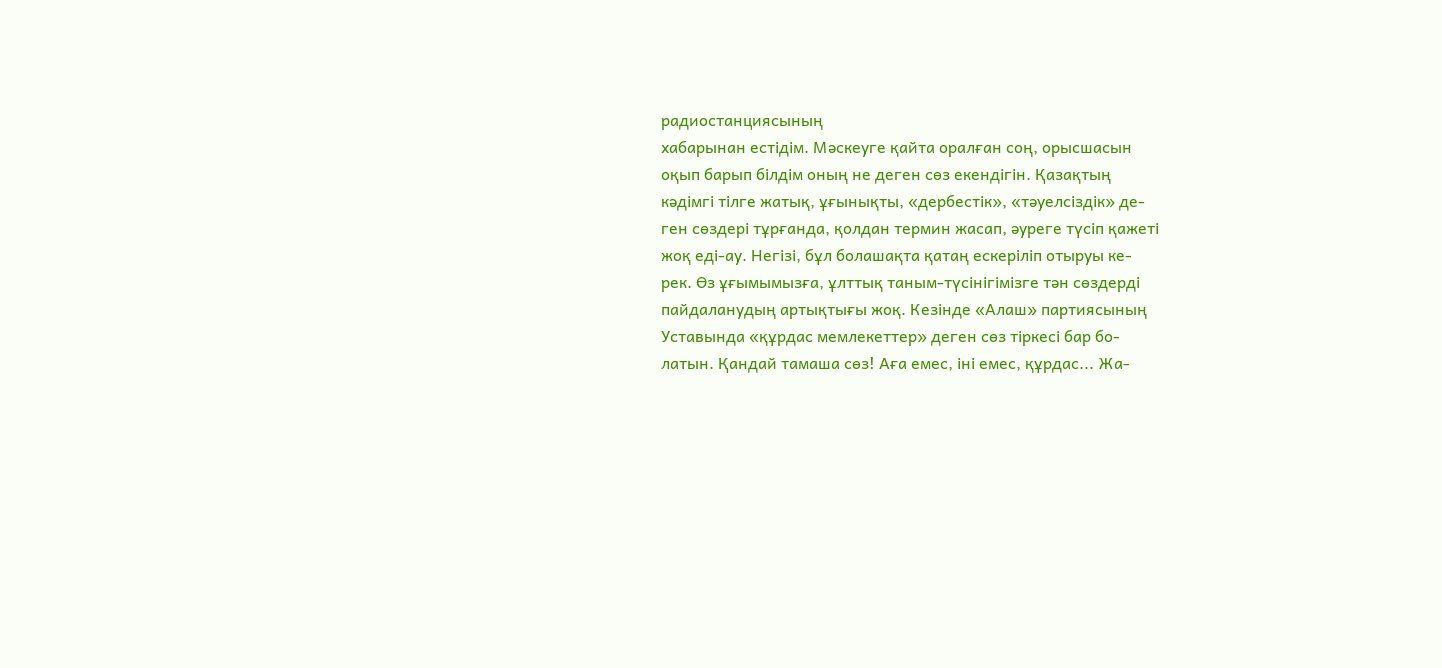радиостанциясының
хабарынан естідім. Мəскеуге қайта оралған соң, орысшасын
оқып барып білдім оның не деген сөз екендігін. Қазақтың
кəдімгі тілге жатық, ұғынықты, «дербестік», «тəуелсіздік» де-
ген сөздері тұрғанда, қолдан термин жасап, əуреге түсіп қажеті
жоқ еді-ау. Негізі, бұл болашақта қатаң ескеріліп отыруы ке-
рек. Өз ұғымымызға, ұлттық таным-түсінігімізге тəн сөздерді
пайдаланудың артықтығы жоқ. Кезінде «Алаш» партиясының
Уставында «құрдас мемлекеттер» деген сөз тіркесі бар бо-
латын. Қандай тамаша сөз! Аға емес, іні емес, құрдас... Жа-